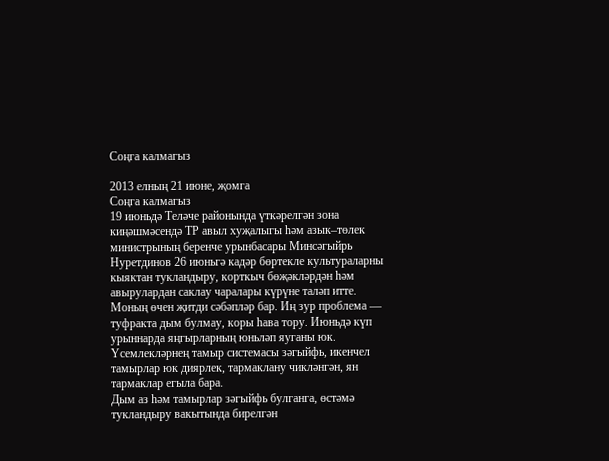Соңга калмагыз

2013 елның 21 июне, җомга
Соңга калмагыз
19 июньдә Теләче районында үткәрелгән зона киңәшмәсендә ТР авыл хуҗалыгы һәм азык–төлек министрының беренче урынбасары Минсәгыйрь Нуретдинов 26 июньгә кадәр бөртекле культураларны кыяктан тукландыру, корткыч бөҗәкләрдән һәм авырулардан саклау чаралары күрүне таләп итте.
Моның өчен җитди сәбәпләр бар. Иң зур проблема — туфракта дым булмау, коры һава тору. Июньдә күп урыннарда яңгырларның юньләп яуганы юк. Үсемлекләрнең тамыр системасы зәгыйфь, икенчел тамырлар юк диярлек, тармаклану чикләнгән, ян тармаклар егыла бара.
Дым аз һәм тамырлар зәгыйфь булганга, өстәмә тукландыру вакытында бирелгән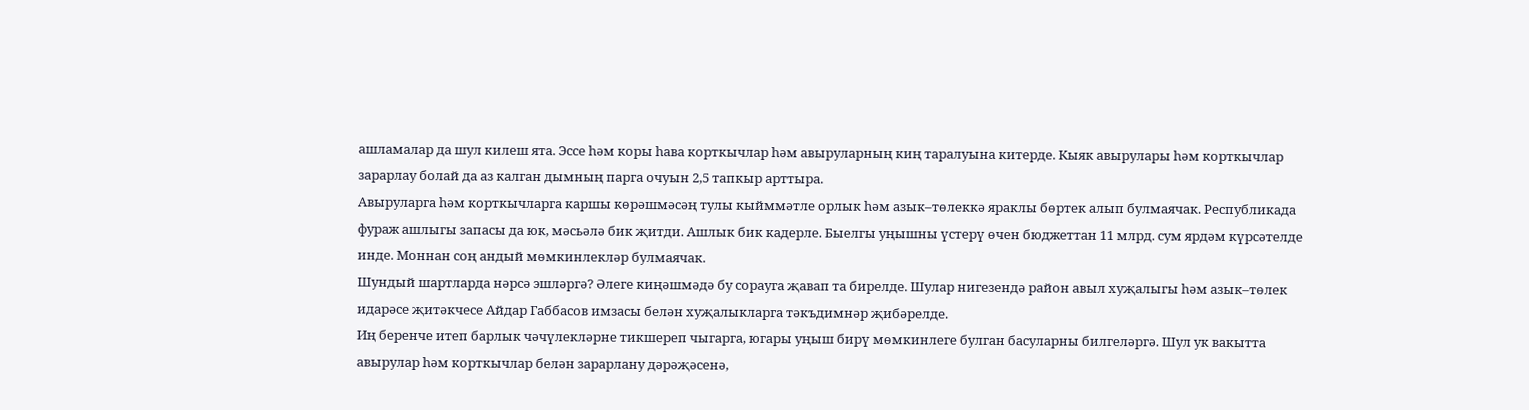ашламалар да шул килеш ята. Эссе һәм коры һава корткычлар һәм авыруларның киң таралуына китерде. Кыяк авырулары һәм корткычлар зарарлау болай да аз калган дымның парга очуын 2,5 тапкыр арттыра.
Авыруларга һәм корткычларга каршы көрәшмәсәң тулы кыйммәтле орлык һәм азык–төлеккә яраклы бөртек алып булмаячак. Республикада фураж ашлыгы запасы да юк, мәсьәлә бик җитди. Ашлык бик кадерле. Быелгы уңышны үстерү өчен бюджеттан 11 млрд. сум ярдәм күрсәтелде инде. Моннан соң андый мөмкинлекләр булмаячак.
Шундый шартларда нәрсә эшләргә? Әлеге киңәшмәдә бу сорауга җавап та бирелде. Шулар нигезендә район авыл хуҗалыгы һәм азык–төлек идарәсе җитәкчесе Айдар Габбасов имзасы белән хуҗалыкларга тәкъдимнәр җибәрелде.
Иң беренче итеп барлык чәчүлекләрне тикшереп чыгарга, югары уңыш бирү мөмкинлеге булган басуларны билгеләргә. Шул ук вакытта авырулар һәм корткычлар белән зарарлану дәрәҗәсенә,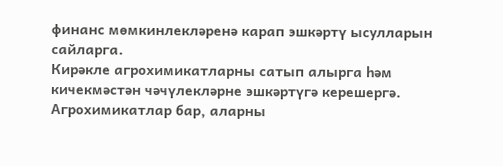финанс мөмкинлекләренә карап эшкәртү ысулларын сайларга.
Кирәкле агрохимикатларны сатып алырга һәм кичекмәстән чәчүлекләрне эшкәртүгә керешергә. Агрохимикатлар бар, аларны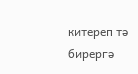китереп тә бирергә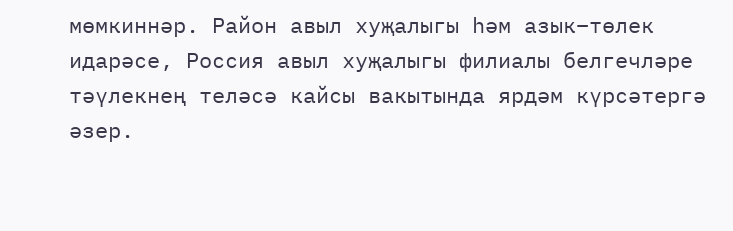мөмкиннәр. Район авыл хуҗалыгы һәм азык–төлек идарәсе, Россия авыл хуҗалыгы филиалы белгечләре тәүлекнең теләсә кайсы вакытында ярдәм күрсәтергә әзер.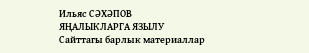Ильяс СӘХӘПОВ
ЯҢАЛЫКЛАРГА ЯЗЫЛУ
Сайттагы барлык материаллар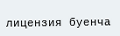лицензия буенча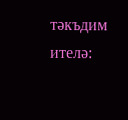тәкъдим ителә: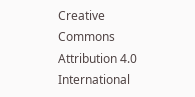Creative Commons Attribution 4.0 International